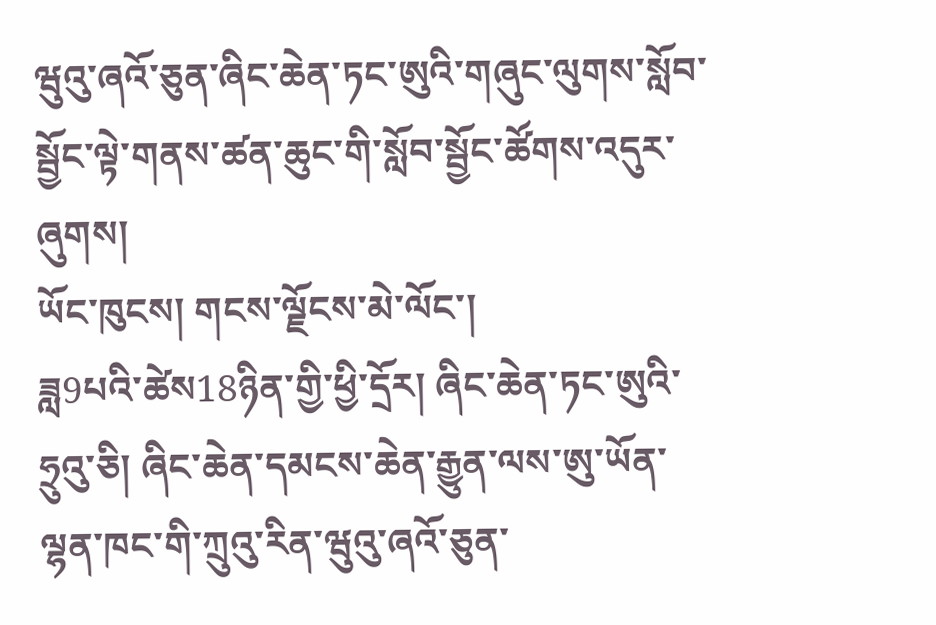ཝུའུ་ཞའོ་ཅུན་ཞིང་ཆེན་ཏང་ཨུའི་གཞུང་ལུགས་སློབ་སྦྱོང་ལྟེ་གནས་ཚན་ཆུང་གི་སློབ་སྦྱོང་ཚོགས་འདུར་ཞུགས།
ཡོང་ཁུངས། གངས་ལྗོངས་མེ་ལོང་།
ཟླ9པའི་ཚེས18ཉིན་གྱི་ཕྱི་དྲོར། ཞིང་ཆེན་ཏང་ཨུའི་ཧྲུའུ་ཅི། ཞིང་ཆེན་དམངས་ཆེན་རྒྱུན་ལས་ཨུ་ཡོན་ལྷན་ཁང་གི་ཀྲུའུ་རིན་ཝུའུ་ཞའོ་ཅུན་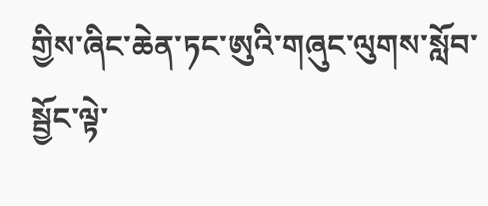གྱིས་ཞིང་ཆེན་ཏང་ཨུའི་གཞུང་ལུགས་སློབ་སྦྱོང་ལྟེ་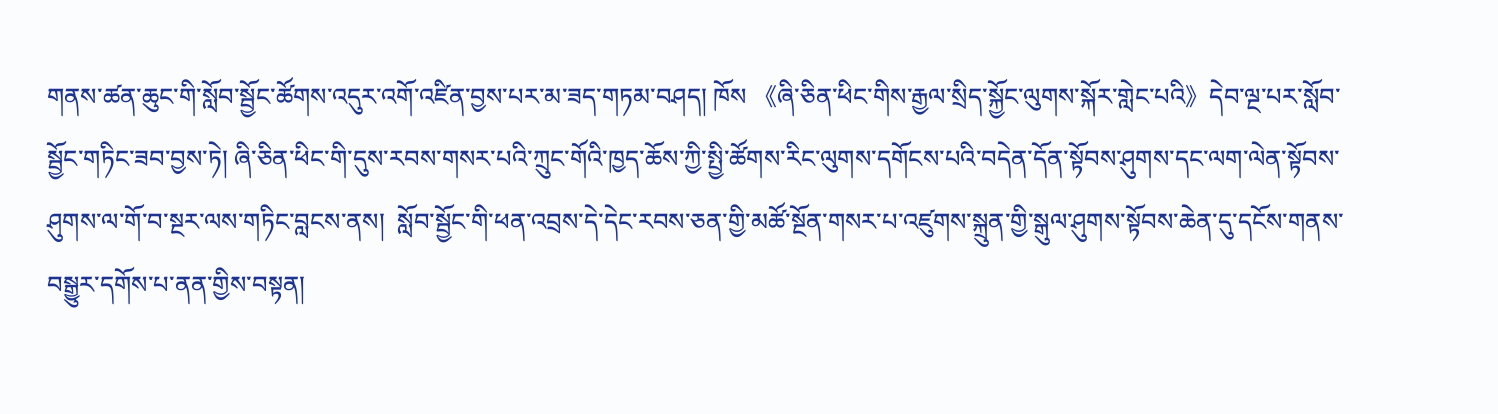གནས་ཚན་ཆུང་གི་སློབ་སྦྱོང་ཚོགས་འདུར་འགོ་འཛིན་བྱས་པར་མ་ཟད་གཏམ་བཤད། ཁོས 《ཞི་ཅིན་ཕིང་གིས་རྒྱལ་སྲིད་སྐྱོང་ལུགས་སྐོར་གླེང་པའི》དེབ་ལྔ་པར་སློབ་སྦྱོང་གཏིང་ཟབ་བྱས་ཏེ། ཞི་ཅིན་ཕིང་གི་དུས་རབས་གསར་པའི་ཀྲུང་གོའི་ཁྱད་ཆོས་ཀྱི་སྤྱི་ཚོགས་རིང་ལུགས་དགོངས་པའི་བདེན་དོན་སྟོབས་ཤུགས་དང་ལག་ལེན་སྟོབས་ཤུགས་ལ་གོ་བ་སྔར་ལས་གཏིང་བླངས་ནས།  སློབ་སྦྱོང་གི་ཕན་འབྲས་དེ་དེང་རབས་ཅན་གྱི་མཚོ་སྔོན་གསར་པ་འཛུགས་སྐྲུན་གྱི་སྒུལ་ཤུགས་སྟོབས་ཆེན་དུ་དངོས་གནས་བསྒྱུར་དགོས་པ་ནན་གྱིས་བསྟན།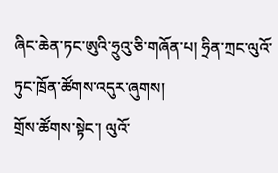ཞིང་ཆེན་ཏང་ཨུའི་ཧྲུའུ་ཅི་གཞོན་པ། ཧྲིན་ཀྲང་ལུའོ་ཏུང་ཁྲོན་ཚོགས་འདུར་ཞུགས།
གྲོས་ཚོགས་སྟེང་། ལུའོ་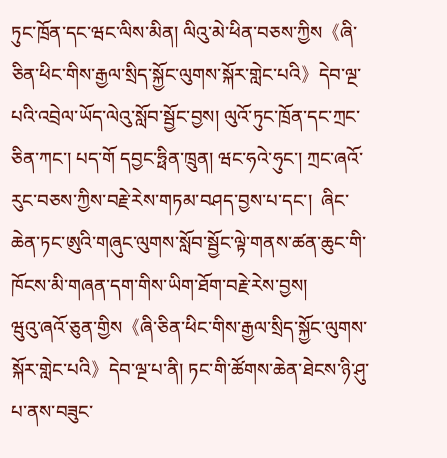ཏུང་ཁྲོན་དང་ཝང་ལིས་མིན། ལིའུ་མེ་ཕིན་བཅས་ཀྱིས《ཞི་ཅིན་ཕིང་གིས་རྒྱལ་སྲིད་སྐྱོང་ལུགས་སྐོར་གླེང་པའི》དེབ་ལྔ་པའི་འབྲེལ་ཡོད་ལེའུ་སློབ་སྦྱོང་བྱས། ལུའོ་ཏུང་ཁྲོན་དང་ཀྲང་ཅིན་ཀང་། པད་གོ དབྱང་ཧྥིན་ཁྲུན། ཝང་ཧའེ་ཧུང་། ཀྲང་ཞའོ་རུང་བཅས་ཀྱིས་བརྗེ་རེས་གཏམ་བཤད་བྱས་པ་དང་།  ཞིང་ཆེན་ཏང་ཨུའི་གཞུང་ལུགས་སློབ་སྦྱོང་ལྟེ་གནས་ཚན་ཆུང་གི་ཁོངས་མི་གཞན་དག་གིས་ཡིག་ཐོག་བརྗེ་རེས་བྱས།
ཝུའུ་ཞའོ་ཅུན་གྱིས《ཞི་ཅིན་ཕིང་གིས་རྒྱལ་སྲིད་སྐྱོང་ལུགས་སྐོར་གླེང་པའི》དེབ་ལྔ་པ་ནི། ཏང་གི་ཚོགས་ཆེན་ཐེངས་ཉི་ཤུ་པ་ནས་བཟུང་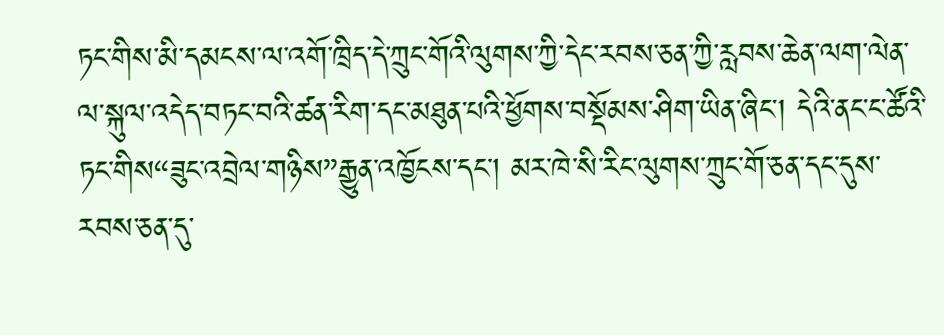ཏང་གིས་མི་དམངས་ལ་འགོ་ཁྲིད་དེ་ཀྲུང་གོའི་ལུགས་ཀྱི་དེང་རབས་ཅན་ཀྱི་རླབས་ཆེན་ལག་ལེན་ལ་སྐུལ་འདེད་བཏང་བའི་ཚན་རིག་དང་མཐུན་པའི་ཕྱོགས་བསྡོམས་ཤིག་ཡིན་ཞིང་། དེའི་ནང་ང་ཚོའི་ཏང་གིས“ཟུང་འབྲེལ་གཉིས”རྒྱུན་འཁྱོངས་དང་། མར་ཁེ་སི་རིང་ལུགས་ཀྲུང་གོ་ཅན་དང་དུས་རབས་ཅན་དུ་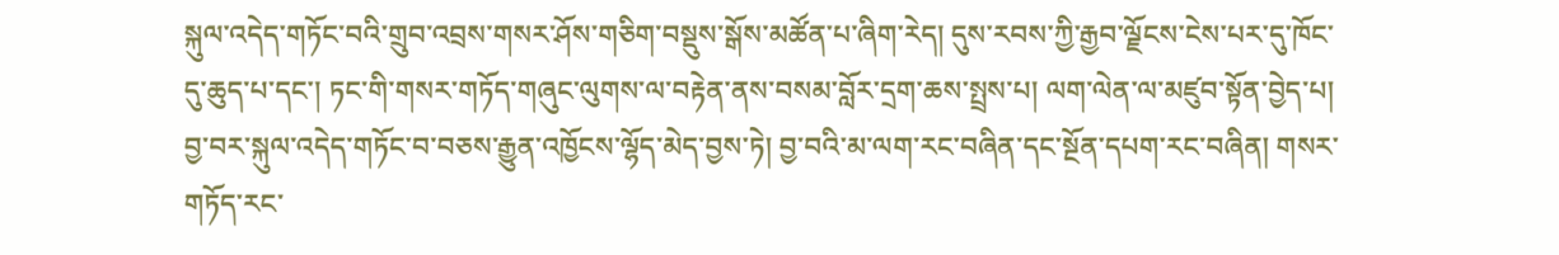སྐུལ་འདེད་གཏོང་བའི་གྲུབ་འབྲས་གསར་ཤོས་གཅིག་བསྡུས་སྒོས་མཚོན་པ་ཞིག་རེད། དུས་རབས་ཀྱི་རྒྱབ་ལྗོངས་ངེས་པར་དུ་ཁོང་དུ་ཆུད་པ་དང་། ཏང་གི་གསར་གཏོད་གཞུང་ལུགས་ལ་བརྟེན་ནས་བསམ་བློར་དྲག་ཆས་སྤྲས་པ། ལག་ལེན་ལ་མཛུབ་སྟོན་བྱེད་པ། བྱ་བར་སྐུལ་འདེད་གཏོང་བ་བཅས་རྒྱུན་འཁྱོངས་ལྷོད་མེད་བྱས་ཏེ། བྱ་བའི་མ་ལག་རང་བཞིན་དང་སྔོན་དཔག་རང་བཞིན། གསར་གཏོད་རང་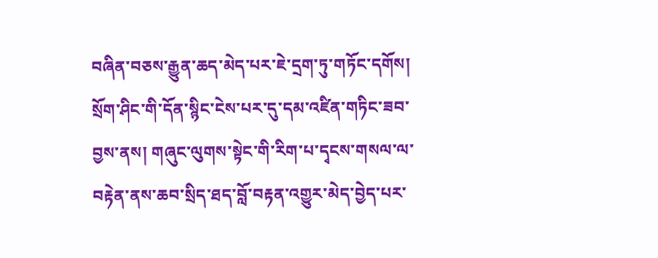བཞིན་བཅས་རྒྱུན་ཆད་མེད་པར་ཇེ་དྲག་ཏུ་གཏོང་དགོས། སྲོག་ཤིང་གི་དོན་སྙིང་ངེས་པར་དུ་དམ་འཛིན་གཏིང་ཟབ་བྱས་ནས། གཞུང་ལུགས་སྟེང་གི་རིག་པ་དྭངས་གསལ་ལ་བརྟེན་ནས་ཆབ་སྲིད་ཐད་བློ་བརྟན་འགྱུར་མེད་བྱེད་པར་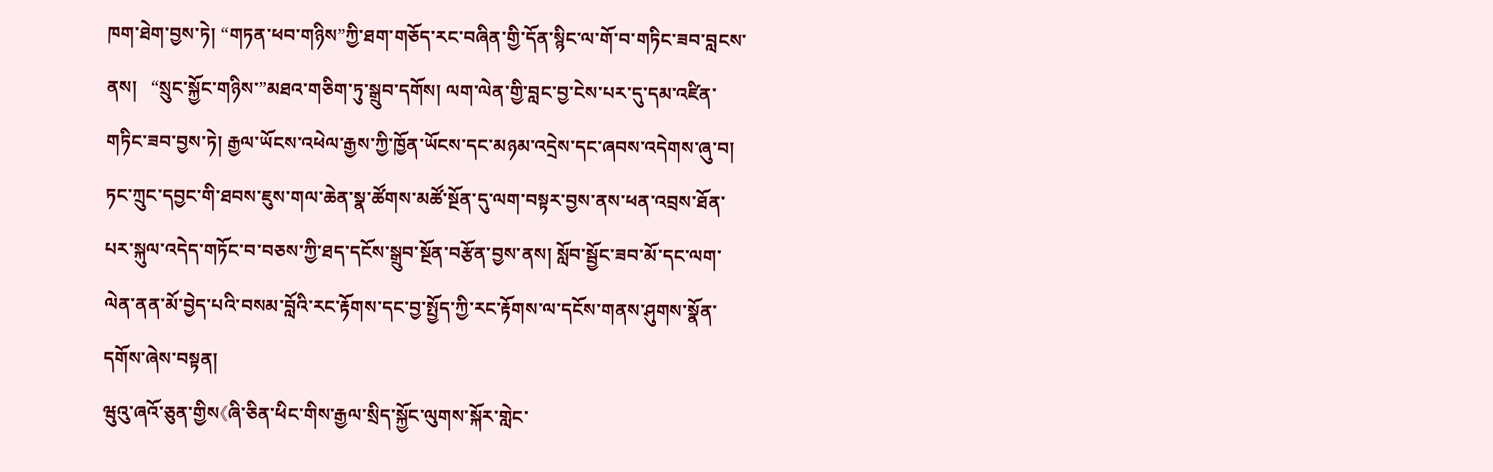ཁག་ཐེག་བྱས་ཏེ། “གཏན་ཕབ་གཉིས”ཀྱི་ཐག་གཅོད་རང་བཞིན་གྱི་དོན་སྙིང་ལ་གོ་བ་གཏིང་ཟབ་བླངས་ནས།   “སྲུང་སྐྱོང་གཉིས་”མཐའ་གཅིག་ཏུ་སྒྲུབ་དགོས། ལག་ལེན་གྱི་བླང་བྱ་ངེས་པར་དུ་དམ་འཛིན་གཏིང་ཟབ་བྱས་ཏེ། རྒྱལ་ཡོངས་འཕེལ་རྒྱས་ཀྱི་ཁྱོན་ཡོངས་དང་མཉམ་འདྲེས་དང་ཞབས་འདེགས་ཞུ་བ།    ཏང་ཀྲུང་དབྱང་གི་ཐབས་ཇུས་གལ་ཆེན་སྣ་ཚོགས་མཚོ་སྔོན་དུ་ལག་བསྟར་བྱས་ནས་ཕན་འབྲས་ཐོན་པར་སྐུལ་འདེད་གཏོང་བ་བཅས་ཀྱི་ཐད་དངོས་སྒྲུབ་སྔོན་བརྩོན་བྱས་ནས། སློབ་སྦྱོང་ཟབ་མོ་དང་ལག་ལེན་ནན་མོ་བྱེད་པའི་བསམ་བློའི་རང་རྟོགས་དང་བྱ་སྤྱོད་ཀྱི་རང་རྟོགས་ལ་དངོས་གནས་ཤུགས་སྣོན་དགོས་ཞེས་བསྟན།
ཝུའུ་ཞའོ་ཅུན་གྱིས《ཞི་ཅིན་ཕིང་གིས་རྒྱལ་སྲིད་སྐྱོང་ལུགས་སྐོར་གླེང་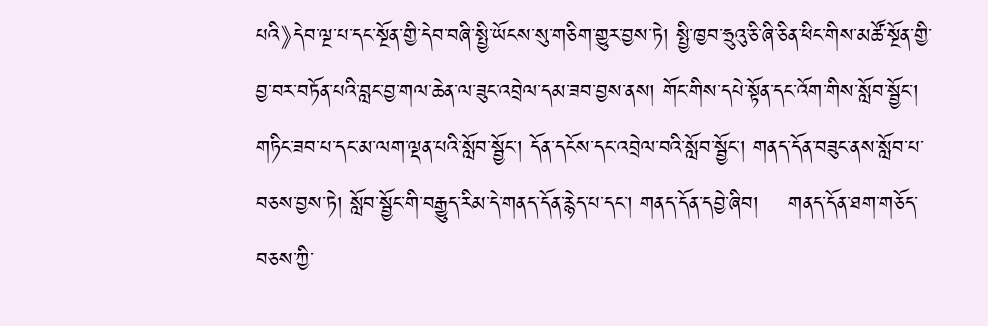པའི》དེབ་ལྔ་པ་དང་སྔོན་གྱི་དེབ་བཞི་སྤྱི་ཡོངས་སུ་གཅིག་གྱུར་བྱས་ཏེ། སྤྱི་ཁྱབ་ཧྲུའུ་ཅི་ཞི་ཅིན་ཕིང་གིས་མཚོ་སྔོན་གྱི་བྱ་བར་བཏོན་པའི་བླང་བྱ་གལ་ཆེན་ལ་ཟུང་འབྲེལ་དམ་ཟབ་བྱས་ནས། གོང་གིས་དཔེ་སྟོན་དང་འོག་གིས་སློབ་སྦྱོང་། གཏིང་ཟབ་པ་དང་མ་ལག་ལྡན་པའི་སློབ་སྦྱོང་། དོན་དངོས་དང་འབྲེལ་བའི་སློབ་སྦྱོང་། གནད་དོན་བཟུང་ནས་སློབ་པ་བཅས་བྱས་ཏེ། སློབ་སྦྱོང་གི་བརྒྱུད་རིམ་དེ་གནད་དོན་རྙེད་པ་དང་། གནད་དོན་དབྱེ་ཞིབ།    གནད་དོན་ཐག་གཅོད་བཅས་ཀྱི་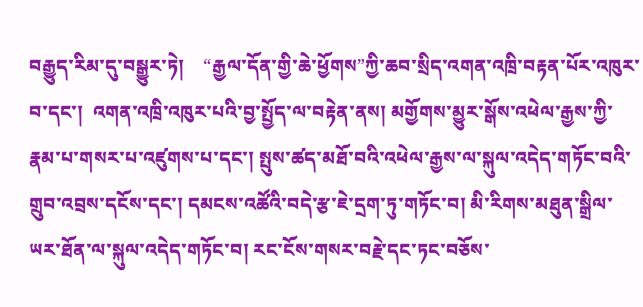བརྒྱུད་རིམ་དུ་བསྒྱུར་ཏེ།    “རྒྱལ་དོན་གྱི་ཆེ་ཕྱོགས”ཀྱི་ཆབ་སྲིད་འགན་འཁྲི་བརྟན་པོར་འཁུར་བ་དང་།  འགན་འཁྲི་འཁུར་པའི་བྱ་སྤྱོད་ལ་བརྟེན་ནས། མགྱོགས་མྱུར་སྒོས་འཕེལ་རྒྱས་ཀྱི་རྣམ་པ་གསར་པ་འཛུགས་པ་དང་། སྤུས་ཚད་མཐོ་བའི་འཕེལ་རྒྱས་ལ་སྐུལ་འདེད་གཏོང་བའི་གྲུབ་འབྲས་དངོས་དང་། དམངས་འཚོའི་བདེ་རྩ་ཇེ་དྲག་ཏུ་གཏོང་བ། མི་རིགས་མཐུན་སྒྲིལ་ཡར་ཐོན་ལ་སྐུལ་འདེད་གཏོང་བ། རང་ངོས་གསར་བརྗེ་དང་ཏང་བཅོས་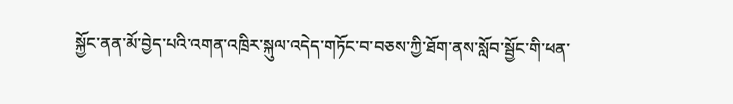སྐྱོང་ནན་མོ་བྱེད་པའི་འགན་འཁྲིར་སྐུལ་འདེད་གཏོང་བ་བཅས་ཀྱི་ཐོག་ནས་སློབ་སྦྱོང་གི་ཕན་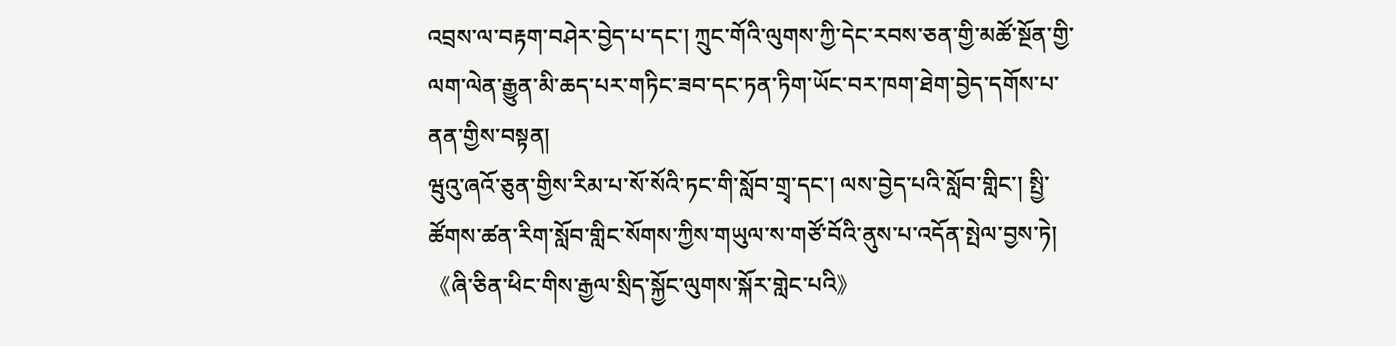འབྲས་ལ་བརྟག་བཤེར་བྱེད་པ་དང་། ཀྲུང་གོའི་ལུགས་ཀྱི་དེང་རབས་ཅན་གྱི་མཚོ་སྔོན་གྱི་ལག་ལེན་རྒྱུན་མི་ཆད་པར་གཏིང་ཟབ་དང་ཏན་ཏིག་ཡོང་བར་ཁག་ཐེག་བྱེད་དགོས་པ་ནན་གྱིས་བསྟན།
ཝུའུ་ཞའོ་ཅུན་གྱིས་རིམ་པ་སོ་སོའི་ཏང་གི་སློབ་གྲྭ་དང་། ལས་བྱེད་པའི་སློབ་གླིང་། སྤྱི་ཚོགས་ཚན་རིག་སློབ་གླིང་སོགས་ཀྱིས་གཡུལ་ས་གཙོ་བོའི་ནུས་པ་འདོན་སྤེལ་བྱས་ཏེ།《ཞི་ཅིན་ཕིང་གིས་རྒྱལ་སྲིད་སྐྱོང་ལུགས་སྐོར་གླེང་པའི》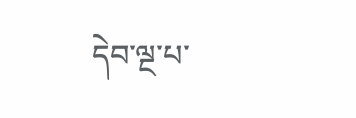དེབ་ལྔ་པ་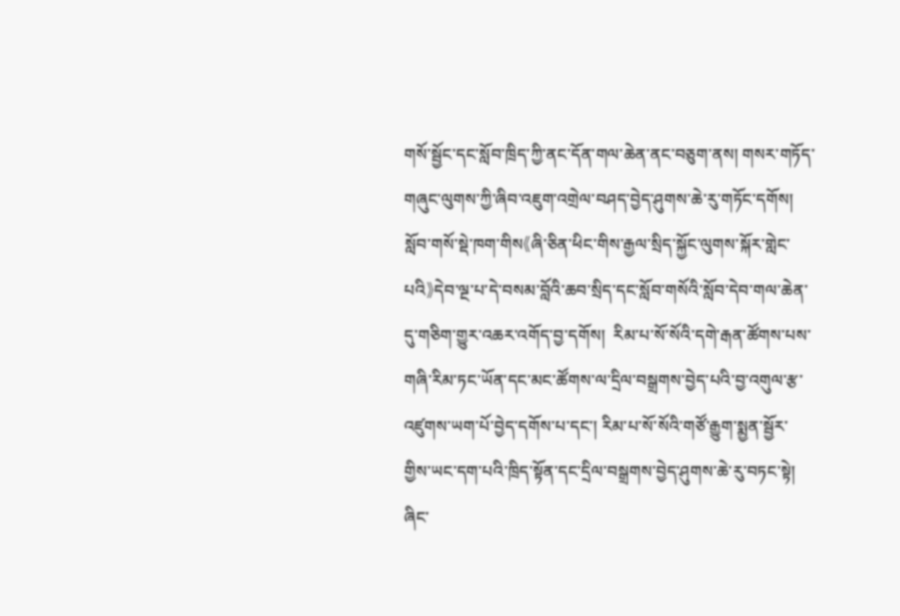གསོ་སྦྱོང་དང་སློབ་ཁྲིད་ཀྱི་ནང་དོན་གལ་ཆེན་ནང་བཅུག་ནས། གསར་གཏོད་གཞུང་ལུགས་ཀྱི་ཞིབ་འཇུག་འགྲེལ་བཤད་བྱེད་ཤུགས་ཆེ་རུ་གཏོང་དགོས།     སློབ་གསོ་སྡེ་ཁག་གིས《ཞི་ཅིན་ཕིང་གིས་རྒྱལ་སྲིད་སྐྱོང་ལུགས་སྐོར་གླེང་པའི》དེབ་ལྔ་པ་དེ་བསམ་བློའི་ཆབ་སྲིད་དང་སློབ་གསོའི་སློབ་དེབ་གལ་ཆེན་དུ་གཅིག་གྱུར་འཆར་འགོད་བྱ་དགོས།  རིམ་པ་སོ་སོའི་དགེ་རྒན་ཚོགས་པས་གཞི་རིམ་ཏང་ཡོན་དང་མང་ཚོགས་ལ་དྲིལ་བསྒྲགས་བྱེད་པའི་བྱ་འགུལ་རྩ་འཛུགས་ཡག་པོ་བྱེད་དགོས་པ་དང་། རིམ་པ་སོ་སོའི་གཙོ་རྒྱུག་སྨྱན་སྦྱོར་གྱིས་ཡང་དག་པའི་ཁྲིད་སྟོན་དང་དྲིལ་བསྒྲགས་བྱེད་ཤུགས་ཆེ་རུ་བཏང་སྟེ། ཞིང་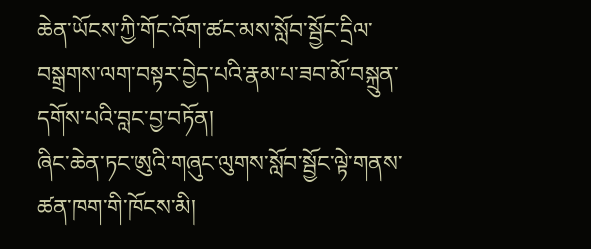ཆེན་ཡོངས་ཀྱི་གོང་འོག་ཚང་མས་སློབ་སྦྱོང་དྲིལ་བསྒྲགས་ལག་བསྟར་བྱེད་པའི་རྣམ་པ་ཟབ་མོ་བསྐྲུན་དགོས་པའི་བླང་བྱ་བཏོན།
ཞིང་ཆེན་ཏང་ཨུའི་གཞུང་ལུགས་སློབ་སྦྱོང་ལྟེ་གནས་ཚན་ཁག་གི་ཁོངས་མི།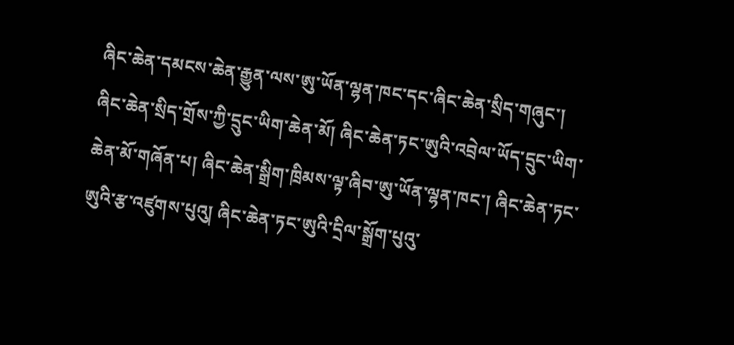ཞིང་ཆེན་དམངས་ཆེན་རྒྱུན་ལས་ཨུ་ཡོན་ལྷན་ཁང་དང་ཞིང་ཆེན་སྲིད་གཞུང་། ཞིང་ཆེན་སྲིད་གྲོས་ཀྱི་དྲུང་ཡིག་ཆེན་མོ། ཞིང་ཆེན་ཏང་ཨུའི་འབྲེལ་ཡོད་དྲུང་ཡིག་ཆེན་མོ་གཞོན་པ། ཞིང་ཆེན་སྒྲིག་ཁྲིམས་ལྟ་ཞིབ་ཨུ་ཡོན་ལྷན་ཁང་། ཞིང་ཆེན་ཏང་ཨུའི་རྩ་འཛུགས་པུའུ། ཞིང་ཆེན་ཏང་ཨུའི་དྲིལ་སྒྲོག་པུའུ་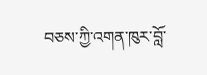བཅས་ཀྱི་འགན་ཁུར་བློ་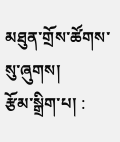མཐུན་གྲོས་ཚོགས་སུ་ཞུགས།
རྩོམ་སྒྲིག་པ། :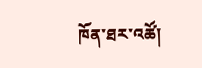ཁོན་ཐར་འཚོ།